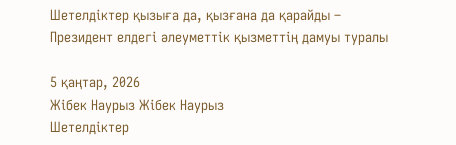Шетелдіктер қызыға да, қызғана да қарайды – Президент елдегі әлеуметтік қызметтің дамуы туралы

5 қаңтар, 2026
Жібек Наурыз Жібек Наурыз
Шетелдіктер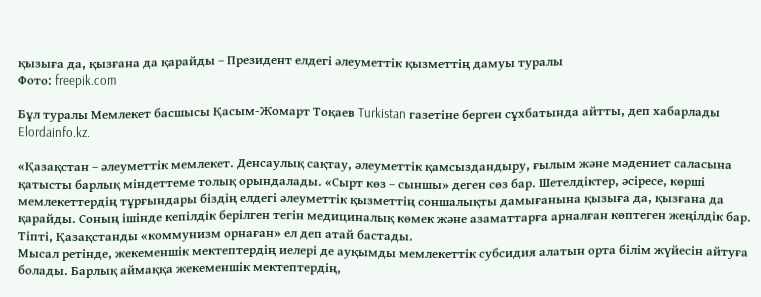қызыға да, қызғана да қарайды – Президент елдегі әлеуметтік қызметтің дамуы туралы
Фото: freepik.com

Бұл туралы Мемлекет басшысы Қасым-Жомарт Тоқаев Turkistan газетіне берген сұхбатында айтты, деп хабарлады Elordainfo.kz.

«Қазақстан – әлеуметтік мемлекет. Денсаулық сақтау, әлеуметтік қамсыздандыру, ғылым және мәдениет саласына қатысты барлық міндеттеме толық орындалады. «Сырт көз – сыншы» деген сөз бар. Шетелдіктер, әсіресе, көрші мемлекеттердің тұрғындары біздің елдегі әлеуметтік қызметтің соншалықты дамығанына қызыға да, қызғана да қарайды. Соның ішінде кепілдік берілген тегін медициналық көмек және азаматтарға арналған көптеген жеңілдік бар. Тіпті, Қазақстанды «коммунизм орнаған» ел деп атай бастады.
Мысал ретінде, жекеменшік мектептердің иелері де ауқымды мемлекеттік субсидия алатын орта білім жүйесін айтуға болады. Барлық аймаққа жекеменшік мектептердің,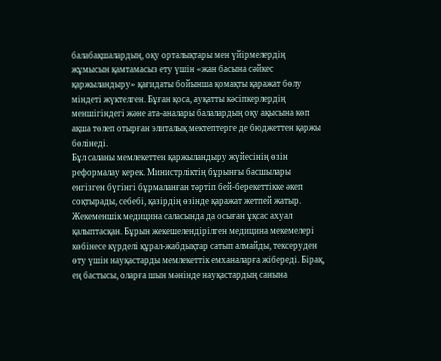балабақшалардың, оқу орталықтары мен үйірмелердің жұмысын қамтамасыз ету үшін «жан басына сәйкес қаржыландыру» қағидаты бойынша қомақты қаражат бөлу міндеті жүктелген. Бұған қоса, ауқатты кәсіпкерлердің меншігіндегі және ата-аналары балалардың оқу ақысына көп ақша төлеп отырған элиталық мектептерге де бюджеттен қаржы бөлінеді.
Бұл саланы мемлекеттен қаржыландыру жүйесінің өзін реформалау керек. Министрліктің бұрынғы басшылары енгізген бүгінгі бұрмаланған тәртіп бей-берекеттікке әкеп соқтырады, себебі, қазірдің өзінде қаражат жетпей жатыр.
Жекеменшік медицина саласында да осыған ұқсас ахуал қалыптасқан. Бұрын жекешелендірілген медицина мекемелері көбінесе күрделі құрал-жабдықтар сатып алмайды, тексеруден өту үшін науқастарды мемлекеттік емханаларға жібереді. Бірақ, ең бастысы, оларға шын мәнінде науқастардың санына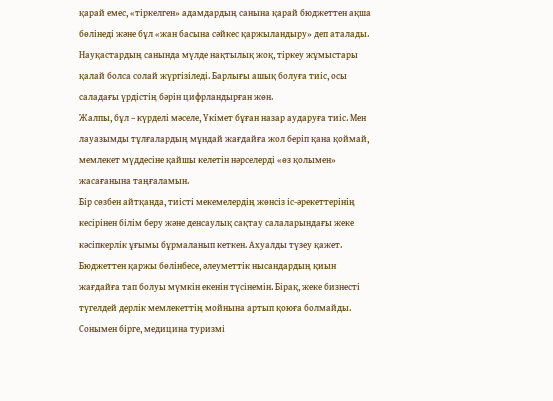қарай емес, «тіркелген» адамдардың санына қарай бюджеттен ақша бөлінеді және бұл «жан басына сәйкес қаржыландыру» деп аталады. Науқастардың санында мүлде нақтылық жоқ, тіркеу жұмыстары қалай болса солай жүргізіледі. Барлығы ашық болуға тиіс, осы саладағы үрдістің бәрін цифрландырған жөн.
Жалпы, бұл – күрделі мәселе, Үкімет бұған назар аударуға тиіс. Мен лауазымды тұлғалардың мұндай жағдайға жол беріп қана қоймай, мемлекет мүддесіне қайшы келетін нәрселерді «өз қолымен» жасағанына таңғаламын.
Бір сөзбен айтқанда, тиісті мекемелердің жөнсіз іс-әрекеттерінің кесірінен білім беру және денсаулық сақтау салаларындағы жеке кәсіпкерлік ұғымы бұрмаланып кеткен. Ахуалды түзеу қажет. Бюджеттен қаржы бөлінбесе, әлеуметтік нысандардың қиын жағдайға тап болуы мүмкін екенін түсінемін. Бірақ, жеке бизнесті түгелдей дерлік мемлекеттің мойнына артып қоюға болмайды.
Cонымен бірге, медицина туризмі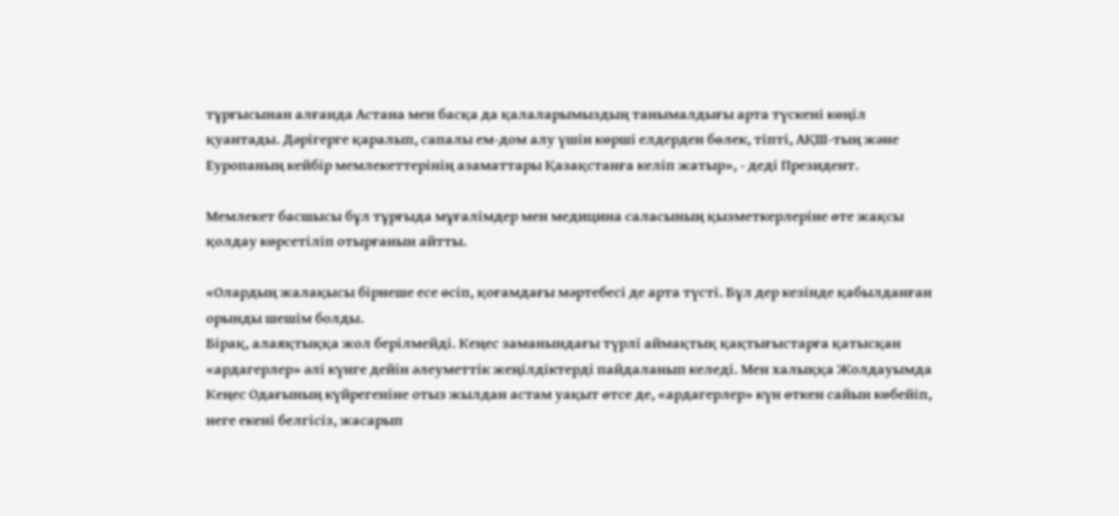тұрғысынан алғанда Астана мен басқа да қалаларымыздың танымалдығы арта түскені көңіл қуантады. Дәрігерге қаралып, сапалы ем-дом алу үшін көрші елдерден бөлек, тіпті, АҚШ-тың және Еуропаның кейбір мемлекеттерінің азаматтары Қазақстанға келіп жатыр», - деді Президент.

Мемлекет басшысы бұл тұрғыда мұғалімдер мен медицина саласының қызметкерлеріне өте жақсы қолдау көрсетіліп отырғанын айтты.

«Олардың жалақысы бірнеше есе өсіп, қоғамдағы мәртебесі де арта түсті. Бұл дер кезінде қабылданған орынды шешім болды.
Бірақ, алаяқтыққа жол берілмейді. Кеңес заманындағы түрлі аймақтық қақтығыстарға қатысқан «ардагерлер» әлі күнге дейін әлеуметтік жеңілдіктерді пайдаланып келеді. Мен халыққа Жолдауымда Кеңес Одағының күйрегеніне отыз жылдан астам уақыт өтсе де, «ардагерлер» күн өткен сайын көбейіп, неге екені белгісіз, жасарып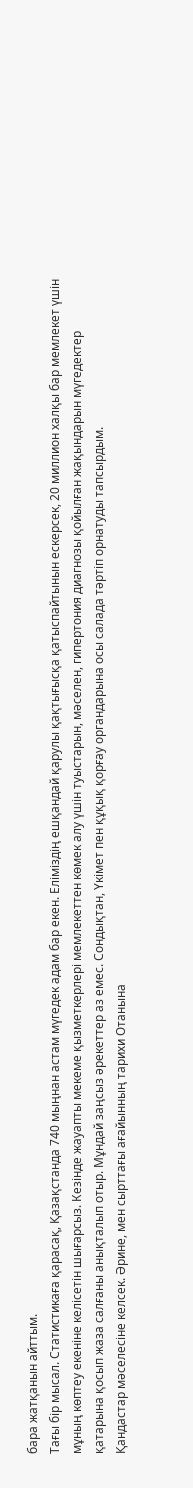бара жатқанын айттым.
Тағы бір мысал. Статистикаға қарасақ, Қазақстанда 740 мыңнан астам мүгедек адам бар екен. Еліміздің ешқандай қарулы қақтығысқа қатыспайтынын ескерсек, 20 миллион халқы бар мемлекет үшін мұның көптеу екеніне келісетін шығарсыз. Кезінде жауапты мекеме қызметкерлері мемлекеттен көмек алу үшін туыстарын, мәселен, гипертония диагнозы қойылған жақындарын мүгедектер қатарына қосып жаза салғаны анықталып отыр. Мұндай заңсыз әрекеттер аз емес. Сондықтан, Үкімет пен құқық қорғау органдарына осы салада тәртіп орнатуды тапсырдым.
Қандастар мәселесіне келсек. Әрине, мен сырттағы ағайынның тарихи Отанына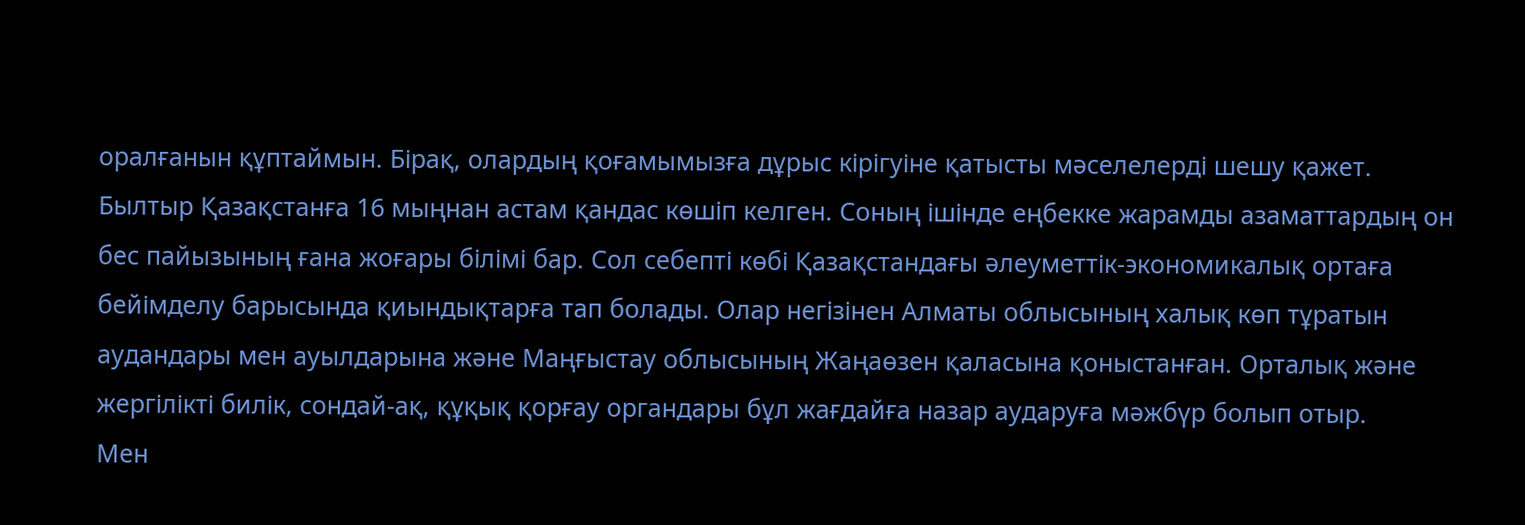оралғанын құптаймын. Бірақ, олардың қоғамымызға дұрыс кірігуіне қатысты мәселелерді шешу қажет. Былтыр Қазақстанға 16 мыңнан астам қандас көшіп келген. Соның ішінде еңбекке жарамды азаматтардың он бес пайызының ғана жоғары білімі бар. Сол себепті көбі Қазақстандағы әлеуметтік-экономикалық ортаға бейімделу барысында қиындықтарға тап болады. Олар негізінен Алматы облысының халық көп тұратын аудандары мен ауылдарына және Маңғыстау облысының Жаңаөзен қаласына қоныстанған. Орталық және жергілікті билік, сондай-ақ, құқық қорғау органдары бұл жағдайға назар аударуға мәжбүр болып отыр.
Мен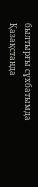былтырғы сұхбатымда Қазақстанда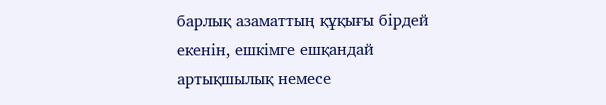барлық азаматтың құқығы бірдей екенін, ешкімге ешқандай артықшылық немесе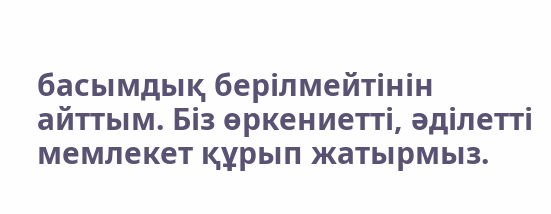басымдық берілмейтінін айттым. Біз өркениетті, әділетті мемлекет құрып жатырмыз.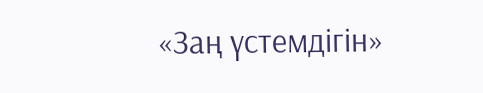«Заң үстемдігін»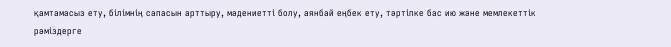қамтамасыз ету, білімнің сапасын арттыру, мәдениетті болу, аянбай еңбек ету, тәртіпке бас ию және мемлекеттік рәміздерге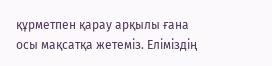құрметпен қарау арқылы ғана осы мақсатқа жетеміз. Еліміздің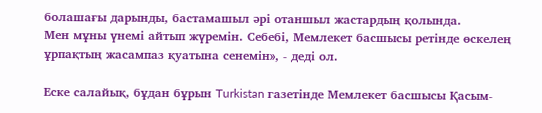болашағы дарынды, бастамашыл әрі отаншыл жастардың қолында.
Мен мұны үнемі айтып жүремін. Себебі, Мемлекет басшысы ретінде өскелең ұрпақтың жасампаз қуатына сенемін», - деді ол.

Еске салайық, бұдан бұрын Turkistan газетінде Мемлекет басшысы Қасым-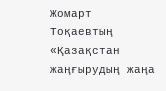Жомарт Тоқаевтың «Қазақстан жаңғырудың жаңа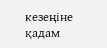кезеңіне қадам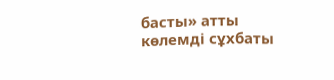басты» атты көлемді сұхбаты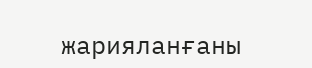жарияланғаны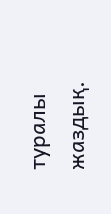туралы жаздық.